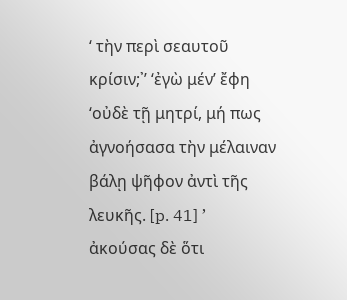‘ τὴν περὶ σεαυτοῦ κρίσιν;᾽’ ‘ἐγὼ μέν’ ἔφη ‘οὐδὲ τῇ μητρί, μή πως ἀγνοήσασα τὴν μέλαιναν βάλῃ ψῆφον ἀντὶ τῆς λευκῆς. [p. 41] ’
ἀκούσας δὲ ὅτι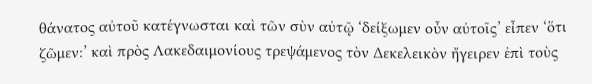θάνατος αὐτοῦ κατέγνωσται καὶ τῶν σὺν αὐτῷ ‘δείξωμεν οὖν αὐτοῖς’ εἶπεν ‘ὅτι ζῶμεν:’ καὶ πρὸς Λακεδαιμονίους τρεψάμενος τὸν Δεκελεικὸν ἤγειρεν ἐπὶ τοὺς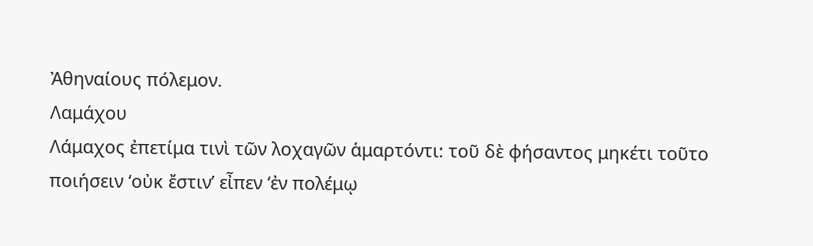Ἀθηναίους πόλεμον.
Λαμάχου
Λάμαχος ἐπετίμα τινὶ τῶν λοχαγῶν ἁμαρτόντι: τοῦ δὲ φήσαντος μηκέτι τοῦτο ποιήσειν ‘οὐκ ἔστιν’ εἶπεν ‘ἐν πολέμῳ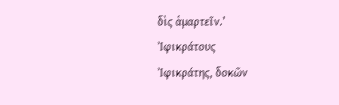δὶς ἁμαρτεῖν.’
Ἰφικράτους
Ἰφικράτης, δοκῶν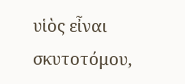υἱὸς εἶναι σκυτοτόμου,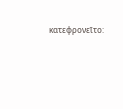κατεφρονεῖτο: